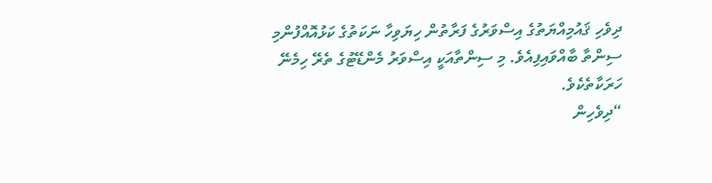ދިވެހި ޤައުމިއްޔަތުގެ އިސްވަރުގެ ފަރާތުން ހިޔަވިހާ ނަކަތުގެ ކަޅުއޮއްފުންމި ސިންތާ ބާއްވައިފިއެވެ. މި ސިންތާއަކީ އިސްވަރު މެންޑޭޓުގެ ތެރޭ ހިމެނޭ ހަރަކާތެކެވެ.
“ދިވެހިން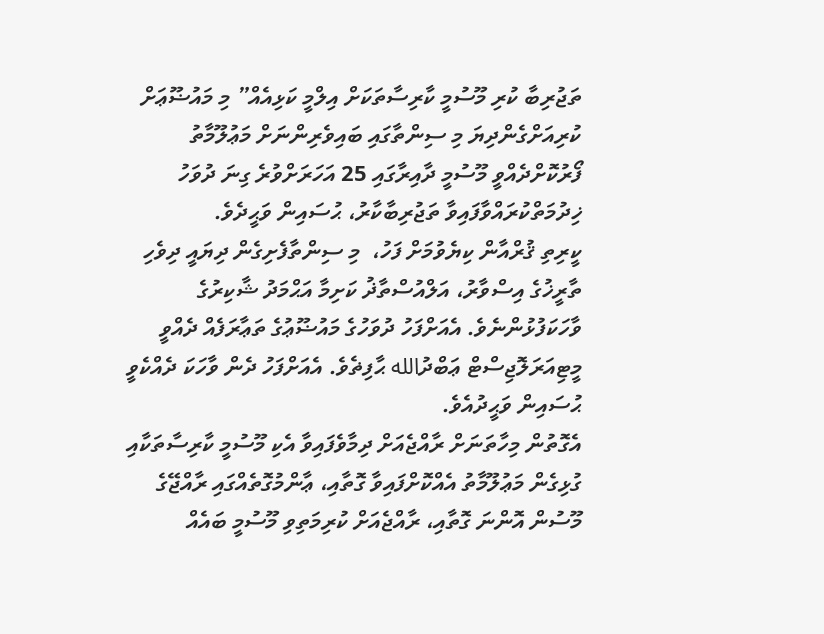ތަޖުރިބާ ކުރި މޫސުމީ ކާރިސާތަކަށް އިލްމީ ކަޅިއެއް” މި މައުޟޫޢަށް ކުރިއަށްގެންދިޔަ މި ސިންތާގައި ބައިވެރިންނަށް މަޢުލޫމާތު ފޯރުކޮށްދެއްވީ މޫސުމީ ދާއިރާގައި 25 އަހަރަށްވުރެ ގިނަ ދުވަހު ޚިދުމަތްކުރައްވާފައިވާ ތަޖުރިބާކާރު، ޙުސައިން ވަޙީދެވެ.
ކީރިތި ޤުރްއާން ކިޔެވުމަށް ފަހު،  މި ސިންތާފެށިގެން ދިޔައީ ދިވެހި ތާރީޚުގެ އިސްވާރު، އަލްއުސްތާޛު ކަށިމާ އަޙްމަދު ޝާކިރުގެ ވާހަކަފުޅުންނެވެ. އެއަށްފަހު ދުވަހުގެ މައުޟޫޢުގެ ތަޢާރަފެއް ދެއްވީ މީޓިއަރަލޮޖިސްޓް ޢަބްދުالله ޙާފިޡެވެ. އެއަށްފަހު ދެން ވާހަކަ ދެއްކެވީ ޙުސައިން ވަޙީދުއެވެ.
އެގޮތުން މިހާތަނަށް ރާއްޖެއަށް ދިމާވެފައިވާ އެކި މޫސުމީ ކާރިސާތަކާއި ގުޅިގެން މަޢުލޫމާތު އެއްކޮށްފައިވާ ގޮތާއި، ޢާންމުގޮތެއްގައި ރާއްޖޭގެ މޫސުން އޮންނަ ގޮތާއި، ރާއްޖެއަށް ކުރިމަތިވި މޫސުމީ ބައެއް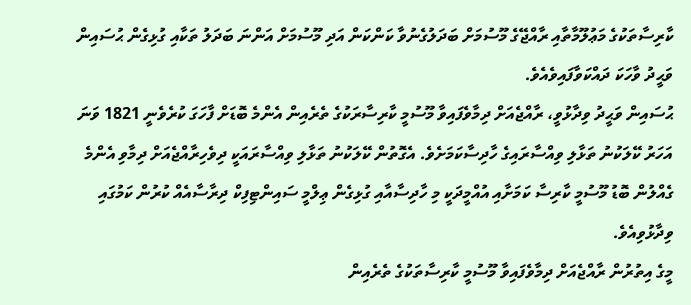ކާރިސާތަކުގެ މަޢުލޫމާތާއި ރާއްޖޭގެ މޫސުމަށް ބަދަލުގެނުވާ ކަންކަން އަދި މޫސުމަށް އަންނަ ބަދަލު ތަކާއި ގުޅިގެން ޙުސައިން ވަޙީދު ވާހަކަ ދައްކަވާފައިވެއެވެ.
ޙުސައިން ވަޙީދު ވިދާޅުވީ، ރާއްޖެއަށް ދިމާވެފައިވާ މޫސުމީ ކާރިސާރަކުގެ ތެރެއިން އެންމެ ބޮޑަށް ފާހަގަ ކުރެވެނީ 1821 ވަނަ އަހަރު ކޭލަކުނު ތަޅާލި ވިއްސާރައިގެ ހާދިސާކަމަށެވެ. އެގޮތުން ކޭލަކުނު ތަޅާލި ވިއްސާރައަކީ ދިވެހިރާއްޖެއަށް ދިމާވި އެންމެ ގެއްލުން ބޮޑު މޫސުމީ ކާރިސާ ކަމަށާއި އުއްމީދަކީ މި ހާދިސާއާއި ގުޅިގެން ޢިލްމީ ސައިންޓިފިކް ދިރާސާއެއް ކުރުން ކަމުގައި ވިދާޅުވިއެވެ.
މީގެ އިތުރުން ރާއްޖެއަށް ދިމާވެފައިވާ މޫސުމީ ކާރިސާތަކުގެ ތެރެއިން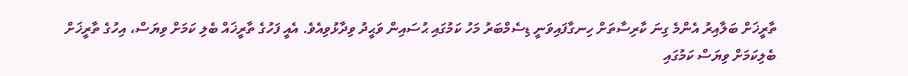ތާރީޚަށް ބަލާއިރު އެންމެ ގިނަ ކާރިސާތަށް ހިނގާފައިވަނީ ޑިސެމްބަރު މަހު ކަމުގައި ޙުސައިން ވަޙީދު ވިދާޅުވިއެވެ. އެއީ ފަހުގެ ތާރީޚައް ބެލި ކަމަށް ވިޔަސް، އިހުގެ ތާރީޚަށް ބެލިކަމަށް ވިޔަސް ކަމުގައި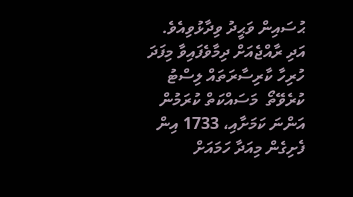ޙުސައިން ވަޙީދު ވިދާޅުވިއެވެ.
އަދި ރާއްޖެއަށް ދިމާވެފައިވާ މިފަދަ ހުރިހާ ކާރިސާރަތައް ލިސްޓު ކުރެވޭތޯ  މަސައްކަތް ކުރަމުން އަންނަ ކަމަށާއި، 1733 އިން ފެށިގެން މިއަދާ ހަމައަށް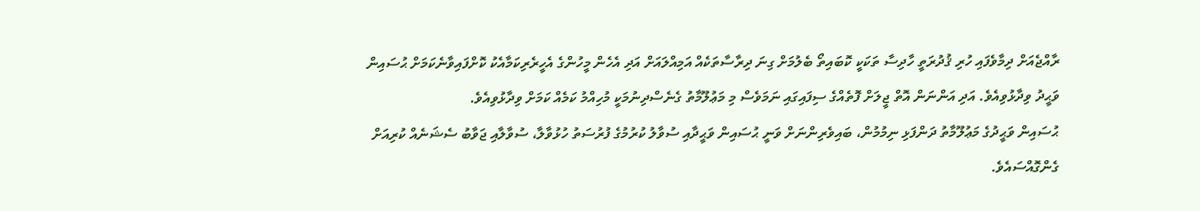ރާއްޖެއަށް ދިމާވެފައި ހުރި ޤުދުރަތީ ހާދިސާ ތަކަކީ ކޮބައިތޯ ބެލުމަށް ގިނަ ދިރާސާތަކެއް އަމިއްލައަށް އަދި އެހެން މީހުންގެ އެހީރެރިކަމާއެކު ކޮށްފައިވާނެކަމަށް ޙުސައިން ވަޙީދު ވިދާޅުވިއެވެ. އަދި އަންނަން އޮތް ޖީލަށް ފޮތެއްގެ ސިފައިގައި ނަމަވެސް މި މަޢުލޫމާތު ގެނެސްދިނުމަކީ މުހިއްމު ކަމެއް ކަމަށް ވިދާޅުވިއެވެ.
ޙުސައިން ވަޙީދުގެ މަޢުލޫމާތު ދަންފަޅި ނިމުމުން، ބައިވެރިންނަށް ވަނީ ޙުސައިން ވަޙީދާއި ސުވާލު ކުރުމުގެ ފުރުސަތު ހުޅުވާލާ، ސުވާލާއި ޖަވާބު ސެޝަނެއް ކުރިއަށް ގެންގޮއްސައެވެ.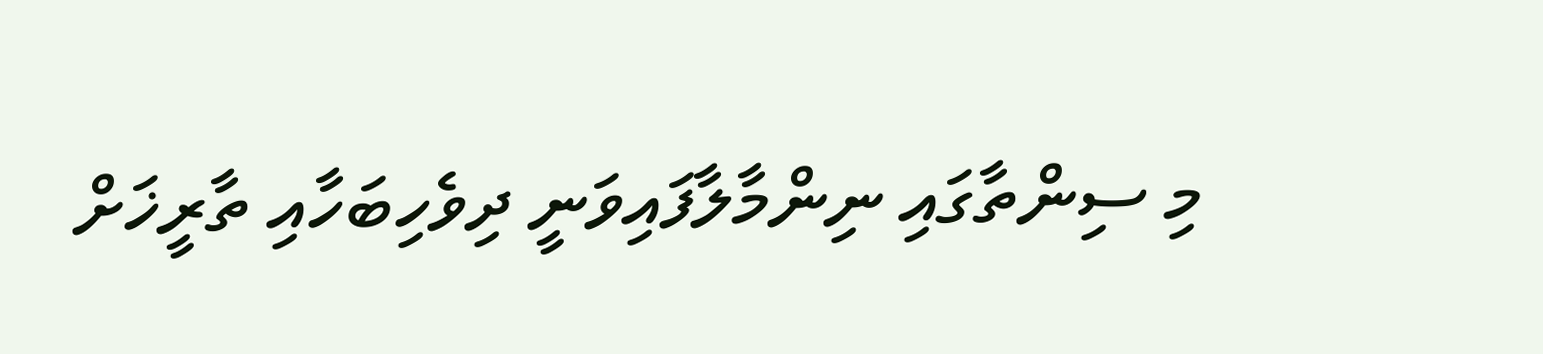މި ސިންތާގައި ނިންމާލާފައިވަނީ ދިވެހިބަހާއި ތާރީޚަށް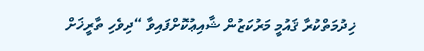ޚިދުމަތްކުރާ ޤައުމީ މަރުކަޒުން ޝާއިޢުކޮށްފައިވާ “ދިވެހި ތާރީޚަށް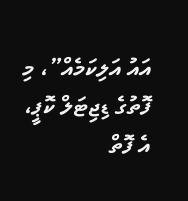އައު އަލިކަމެއް”، މި ފޮތުގެ ޑިޖިޓަލް ކޮޕީ، އެ ފޮތް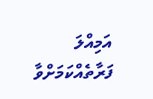އަމިއްލަ ފަރާތެއްކަމަށްވާ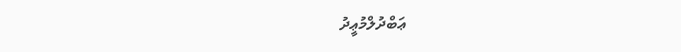ޢަބްދުލްމުޢީދު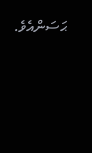ޙަސަންއެވެ.